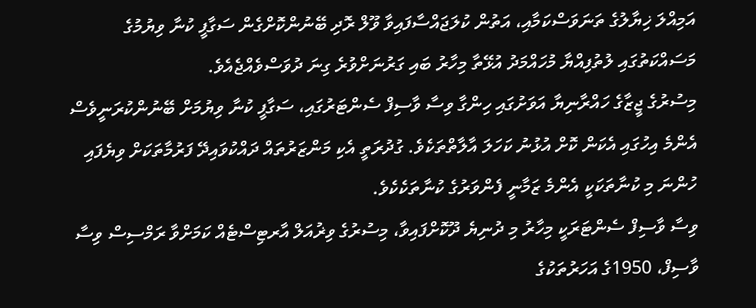އަމިއްލަ ޚިޔާލުގެ ތަނަވަސްކަމާއި، އަތުން ކުލަޖައްސާފައިވާ ވޫލް ރޮދި ބޭނުންކޮށްގެން ސަގާފީ ކުނާ ވިޔުމުގެ މަސައްކަތުގައި ލުތުފިއްޔާ މުހައްމަދު އުޅޭތާ މިހާރު ބައި ގަރުނަށްވުރެ ގިނަ ދުވަސްވެއްޖެއެވެ.
މިސުރުގެ ޖީޒާގެ ހައްރާނިޔާ އަވަށުގައި ހިންގާ ވިސާ ވާސިފް ސެންޓަރުގައި، ސަގާފީ ކުނާ ވިޔުމަށް ބޭނުންކުރަނީވެސް އެންމެ އިހުގައި އެކަން ކޮށް އުޅުނު ކަހަލަ އާލާތްތަކެވެ. ގުދުރަތީ އެކި މަންޒަރުތައް ދައްކުވައިދޭ ފަރުމާތަކަށް ވިޔެފައި ހުންނަ މި ކުނާތަކަކީ އެންމެ ޒަމާނީ ފެންވަރުގެ ކުނާތަކެކެވެ.
ވިސާ ވާސިފް ސެންޓަރަކީ މިހާރު މި ދުނިޔެ ދޫކޮށްފައިވާ، މިސުރުގެ ވިޜުއަލް އާރޓިސްޓެއް ކަމަށްވާ ރަމްސިސް ވިސާ ވާސިފް، 1950ގެ އަހަރުތަކުގެ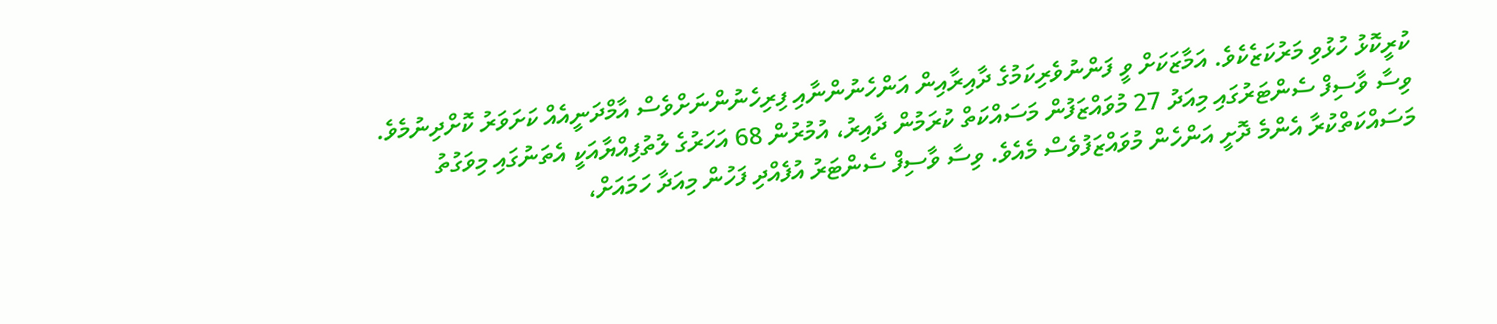ކުރީކޮޅު ހުޅުވި މަރުކަޒެކެވެ. އަމާޒަކަށް ވީ ފަންނުވެރިކަމުގެ ދާއިރާއިން އަންހެނުންނާއި ފިރިހެނުންނަށްވެސް އާމްދަނީއެއް ކަށަވަރު ކޮށްދިނުމެވެ.
ވިސާ ވާސިފް ސެންޓަރުގައި މިއަދު 27 މުވައްޒަފުން މަސައްކަތް ކުރަމުން ދާއިރު، އުމުރުން 68 އަހަރުގެ ލުތުފިއްޔާއަކީ އެތަނުގައި މިވަގުތު މަސައްކަތްކުރާ އެންމެ ދޮށީ އަންހެން މުވައްޒަފުވެސް މެއެވެ. ވިސާ ވާސިފް ސެންޓަރު އުފެއްދި ފަހުން މިއަދާ ހަމައަށް،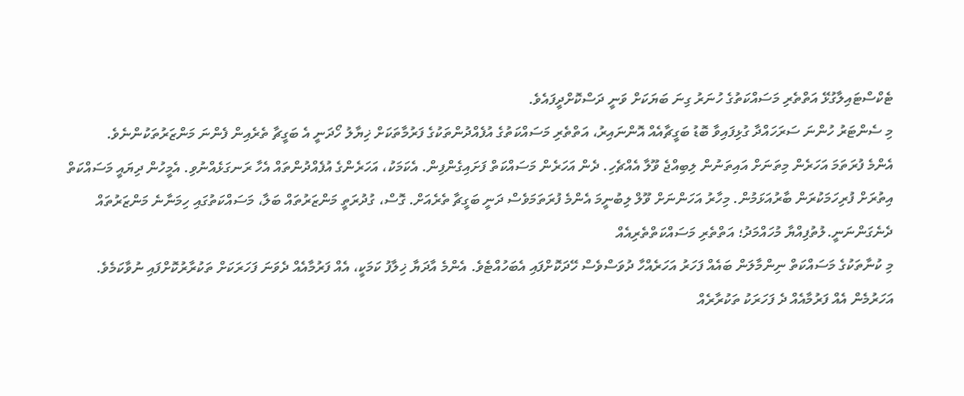ޓެކްސްޓައިލާގުޅޭ އަތްތެރި މަސައްކަތުގެ ހުނަރު ގިނަ ބަޔަކަށް ވަނީ ދަސްކޮށްދީފައެވެ.
މި ސެންޓަރު ހުންނަ ސަރަހައްދާ ގުޅިފައިވާ ބޮޑު ބަގީޗާއެއް އޮންނައިރު، އަތްތެރި މަސައްކަތުގެ އުފެއްދުންތަކުގެ ފަރުމާތަކަށް ޚިޔާލު ހޯދަނީ އެ ބަގީޗާ ތެރެއިން ފެންނަ މަންޒަރުތަކުންނެވެ.
އެންމެ ފުރަތަމަ އަހަރެން މިތަނަށް އައިތަނުން ލިބިއްޖެ ވޫލާ އެއްޗެހި. ދެން އަހަރެން މަސައްކަތް ފަށައިގެންފިން. އެކަމަކު، އަހަރެންގެ އުފެއްދުންތައް އެހާ ރަނގަޅެއްނުވި. އެމީހުން ދިޔައީ މަސައްކަތް އިތުރަށް ފުރިހަމަކުރަން ބާރުއަޅަމުން. މިހާރު އަހަންނަށް ވޫލް ލިބުނީމަ އެންމެ ފުރަތަމަވެސް ދަނީ ބަގީޗާ ތެރެއަށް. ގޮސް، ގުދުރަތީ މަންޒަރުތައް ބަލާ، މަސައްކަތުގައި ހިމަނާނެ މަންޒަރުތައް ދެނެގަންނަނީ.ލުތުފިއްޔާ މުހައްމަދު؛ އަތްތެރި މަސައްކަތްތެރިއެއް
މި ކުނާތަކުގެ މަސައްކަތް ނިންމާލަން ބައެއް ފަހަރު އަހަރެއްހާ ދުވަސްވެސް ހޭދަކޮށްފައި އެބަހުއްޓެވެ. އެންމެ އާދަޔާ ޚިލާފު ކަމަކީ، އެއް ފަރުމާއެއް ދެވަނަ ފަހަރަކަށް ތަކުރާރުކޮށްފައި ނުވާކަމެވެ.
އަހަރުމެން އެއް ފަރުމާއެއް ދެ ފަހަރަކު ތަކުރާރެއް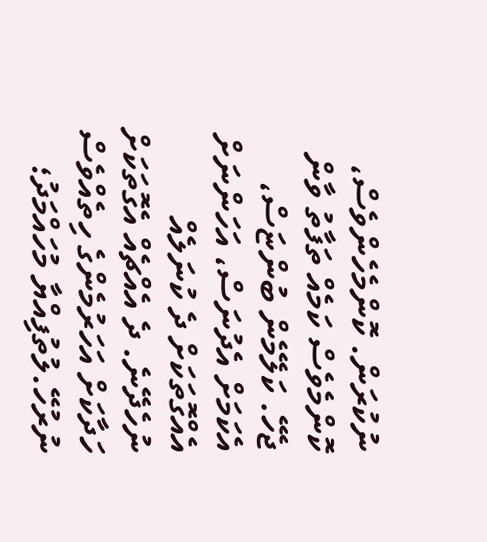ނުކުރަން. ކޮންމެހެންވެސް، ކޮންމެވެސް ކަމެއް ތަފާތު ވާން ޖެހޭ. ކަލޭމެން ބުންޏަސް، އެކަމަށް އެދުނަސް، އަހަންނަށް އެއްގޮތަކަށް ދެ ކުނަލެއް ނުހެދޭނެ. ދެ އެއްޗެއް އެގޮތަކަށް ހަދާކަށް އަހަރުމެންގެ ހިތެއްވެސް ނުރުހޭ.ލުތުފިއްޔާ މުހައްމަދު؛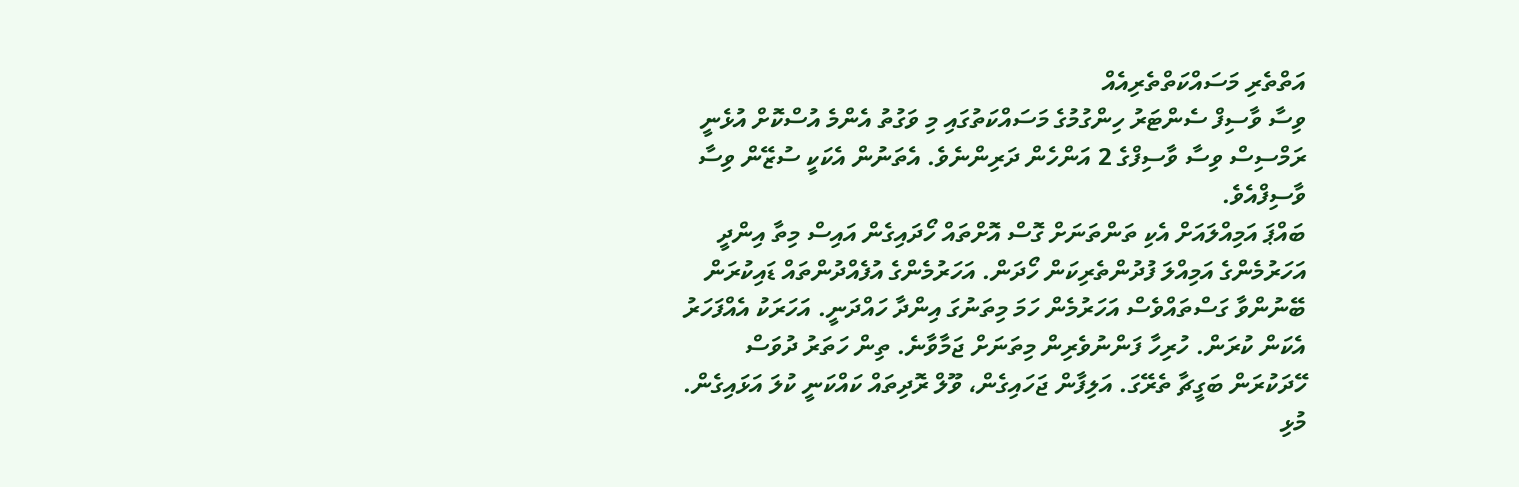އަތްތެރި މަސައްކަތްތެރިއެއް
ވިސާ ވާސިފް ސެންޓަރު ހިންގުމުގެ މަސައްކަތުގައި މި ވަގުތު އެންމެ އުސްކޮށް އުޅެނީ ރަމްސިސް ވިސާ ވާސިފްގެ 2 އަންހެން ދަރިންނެވެ. އެތަނުން އެކަކީ ސުޒޭން ވިސާ ވާސިފްއެވެ.
ބައްޕަ އަމިއްލައަށް އެކި ތަންތަނަށް ގޮސް އޮށްތައް ހޯދައިގެން އައިސް މިތާ އިންދީ އަހަރުމެންގެ އަމިއްލަ ފުދުންތެރިކަން ހޯދަން. އަހަރުމެންގެ އުފެއްދުންތައް ޑައިކުރަން ބޭނުންވާ ގަސްތައްވެސް އަހަރުމެން ހަމަ މިތަނުގަ އިންދާ ހައްދަނީ. އަހަރަކު އެއްފަހަރު އެކަން ކުރަން. ހުރިހާ ފަންނުވެރިން މިތަނަށް ޖަމާވާނެ. ތިން ހަތަރު ދުވަސް ހޭދަކުރަން ބަގީޗާ ތެރޭގަ. އަލިފާން ޖަހައިގެން، ވޫލް ރޮދިތައް ކައްކަނީ ކުލަ އަޅައިގެން. މުޅި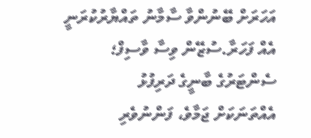އަހަރަށް ބޭނުންވާ ސާމާނު ތައްޔާރުކުރަނީ އެއް ފަހަރާ.ސުޒޭން ވިސާ ވާސިފް؛ ސެންޓަރުގެ ބާނީގެ ދަރިފުޅު
އެއްތަނަކަށް ޖަމާވެ، ފަންނުވެރި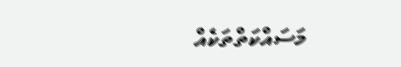މަސައްކަތްތަކެއް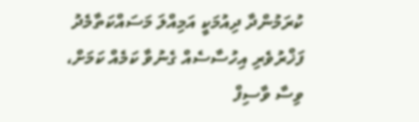ކުރަމުންދާ ދިއުމަކީ އަމިއްލަ މަސައްކަތާމެދު ފަޚްރުވެރި އިހުސާސެއް ގެނުވާ ކަމެއް ކަމަށް، ވިސާ ވާސިފް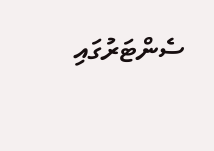ސެންޓަރުގައި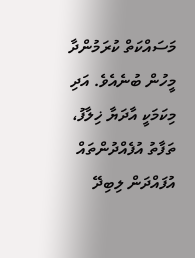މަސައްކަތް ކުރަމުންދާ މީހުން ބުނެއެވެ. އަދި މިކަމަކީ އާދަޔާ ޚިލާފު، ތަފާތު އުފެއްދުންތައް އުފައްދަން ލިބިދޭ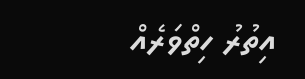އިތުރު ހިތްވަރެއް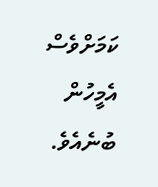ކަމަށްވެސް އެމީހުން ބުނެއެވެ.